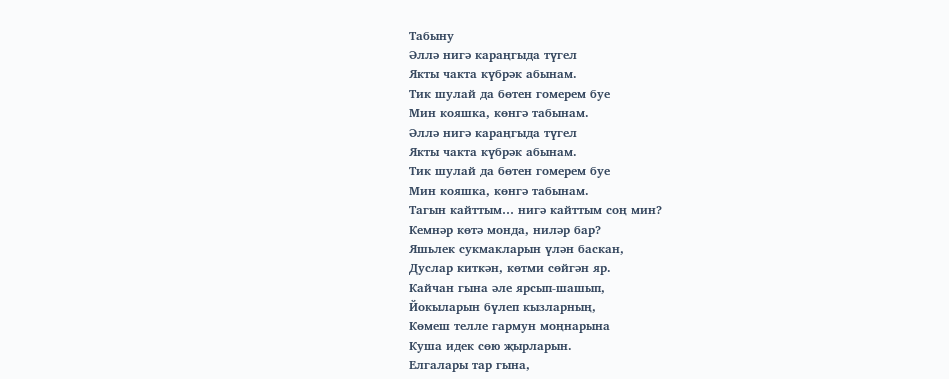Табыну
Әллә нигә караңгыда түгел
Якты чакта күбрәк абынам.
Тик шулай да бөтен гомерем буе
Мин кояшка, көнгә табынам.
Әллә нигә караңгыда түгел
Якты чакта күбрәк абынам.
Тик шулай да бөтен гомерем буе
Мин кояшка, көнгә табынам.
Тагын кайттым… нигә кайттым соң мин?
Кемнәр көтә монда, ниләр бар?
Яшьлек сукмакларын үлән баскан,
Дуслар киткән, көтми сөйгән яр.
Кайчан гына әле ярсып-шашып,
Йокыларын бүлеп кызларның,
Көмеш телле гармун моңнарына
Куша идек сөю җырларын.
Елгалары тар гына,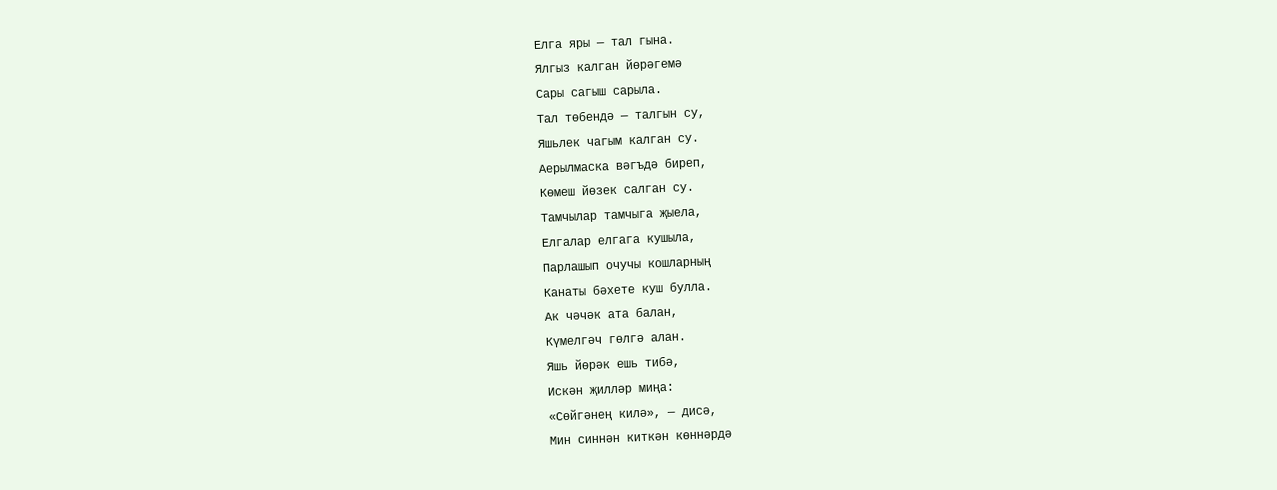Елга яры — тал гына.
Ялгыз калган йөрәгемә
Сары сагыш сарыла.
Тал төбендә — талгын су,
Яшьлек чагым калган су.
Аерылмаска вәгъдә биреп,
Көмеш йөзек салган су.
Тамчылар тамчыга җыела,
Елгалар елгага кушыла,
Парлашып очучы кошларның
Канаты бәхете куш булла.
Ак чәчәк ата балан,
Күмелгәч гөлгә алан.
Яшь йөрәк ешь тибә,
Искән җилләр миңа:
«Сөйгәнең килә», — дисә,
Мин синнән киткән көннәрдә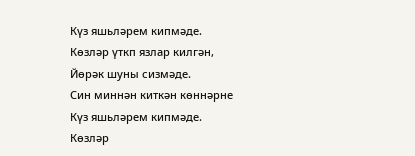Күз яшьләрем кипмәде.
Көзләр үткп язлар килгән,
Йөрәк шуны сизмәде.
Син миннән киткән көннәрне
Күз яшьләрем кипмәде.
Көзләр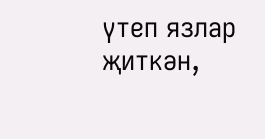үтеп язлар җиткән,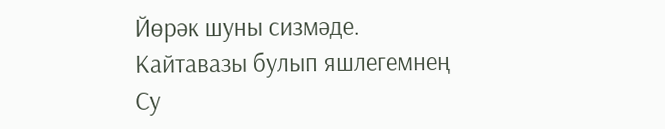Йөрәк шуны сизмәде.
Кайтавазы булып яшлегемнең
Су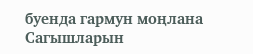буенда гармун моңлана
Сагышларын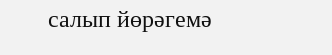салып йөрәгемә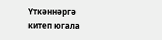Үткәннәргә китеп югала